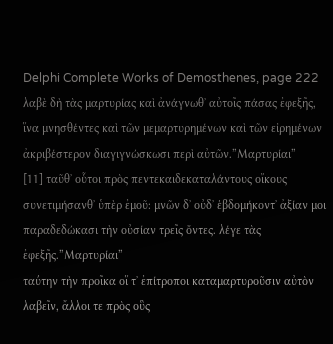Delphi Complete Works of Demosthenes, page 222
λαβὲ δὴ τὰς μαρτυρίας καὶ ἀνάγνωθ᾽ αὐτοῖς πάσας ἐφεξῆς, ἵνα μνησθέντες καὶ τῶν μεμαρτυρημένων καὶ τῶν εἰρημένων ἀκριβέστερον διαγιγνώσκωσι περὶ αὐτῶν.”Μαρτυρίαι”
[11] ταῦθ᾽ οὗτοι πρὸς πεντεκαιδεκαταλάντους οἴκους συνετιμήσανθ᾽ ὑπὲρ ἐμοῦ: μνῶν δ᾽ οὐδ᾽ ἑβδομήκοντ᾽ ἀξίαν μοι παραδεδώκασι τὴν οὐσίαν τρεῖς ὄντες. λέγε τὰς ἐφεξῆς.”Μαρτυρίαι”
ταύτην τὴν προῖκα οἵ τ᾽ ἐπίτροποι καταμαρτυροῦσιν αὐτὸν λαβεῖν, ἄλλοι τε πρὸς οὓς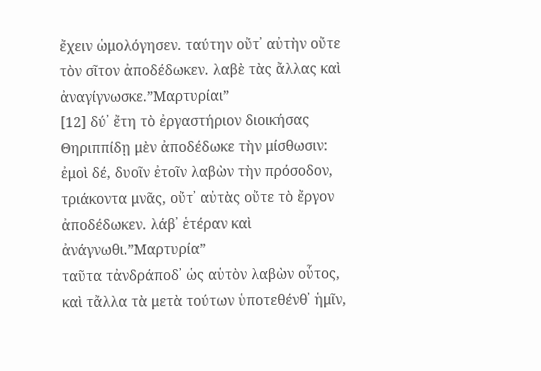ἔχειν ὡμολόγησεν. ταύτην οὔτ᾽ αὐτὴν οὔτε τὸν σῖτον ἀποδέδωκεν. λαβὲ τὰς ἄλλας καὶ ἀναγίγνωσκε.”Μαρτυρίαι”
[12] δύ᾽ ἔτη τὸ ἐργαστήριον διοικήσας Θηριππίδῃ μὲν ἀποδέδωκε τὴν μίσθωσιν: ἐμοὶ δέ, δυοῖν ἐτοῖν λαβὼν τὴν πρόσοδον, τριάκοντα μνᾶς, οὔτ᾽ αὐτὰς οὔτε τὸ ἔργον ἀποδέδωκεν. λάβ᾽ ἑτέραν καὶ ἀνάγνωθι.”Μαρτυρία”
ταῦτα τἀνδράποδ᾽ ὡς αὑτὸν λαβὼν οὗτος, καὶ τἄλλα τὰ μετὰ τούτων ὑποτεθένθ᾽ ἡμῖν,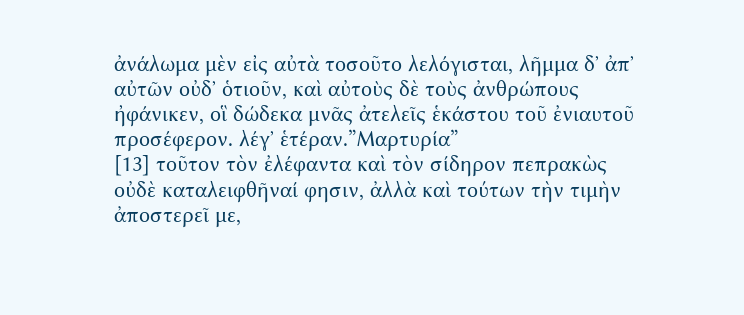ἀνάλωμα μὲν εἰς αὐτὰ τοσοῦτο λελόγισται, λῆμμα δ᾽ ἀπ᾽ αὐτῶν οὐδ᾽ ὁτιοῦν, καὶ αὐτοὺς δὲ τοὺς ἀνθρώπους ἠφάνικεν, οἳ δώδεκα μνᾶς ἀτελεῖς ἑκάστου τοῦ ἐνιαυτοῦ προσέφερον. λέγ᾽ ἑτέραν.”Μαρτυρία”
[13] τοῦτον τὸν ἐλέφαντα καὶ τὸν σίδηρον πεπρακὼς οὐδὲ καταλειφθῆναί φησιν, ἀλλὰ καὶ τούτων τὴν τιμὴν ἀποστερεῖ με,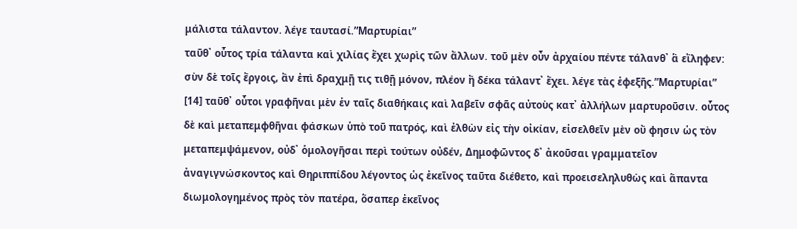μάλιστα τάλαντον. λέγε ταυτασί.”Μαρτυρίαι”
ταῦθ᾽ οὗτος τρία τάλαντα καὶ χιλίας ἔχει χωρὶς τῶν ἄλλων. τοῦ μὲν οὖν ἀρχαίου πέντε τάλανθ᾽ ἃ εἴληφεν: σὺν δὲ τοῖς ἔργοις, ἂν ἐπὶ δραχμῇ τις τιθῇ μόνον, πλέον ἢ δέκα τάλαντ᾽ ἔχει. λέγε τὰς ἐφεξῆς.”Μαρτυρίαι”
[14] ταῦθ᾽ οὗτοι γραφῆναι μὲν ἐν ταῖς διαθήκαις καὶ λαβεῖν σφᾶς αὐτοὺς κατ᾽ ἀλλήλων μαρτυροῦσιν. οὗτος δὲ καὶ μεταπεμφθῆναι φάσκων ὑπὸ τοῦ πατρός, καὶ ἐλθὼν εἰς τὴν οἰκίαν, εἰσελθεῖν μὲν οὔ φησιν ὡς τὸν μεταπεμψάμενον, οὐδ᾽ ὁμολογῆσαι περὶ τούτων οὐδέν, Δημοφῶντος δ᾽ ἀκοῦσαι γραμματεῖον ἀναγιγνώσκοντος καὶ Θηριππίδου λέγοντος ὡς ἐκεῖνος ταῦτα διέθετο, καὶ προεισεληλυθὼς καὶ ἅπαντα διωμολογημένος πρὸς τὸν πατέρα, ὅσαπερ ἐκεῖνος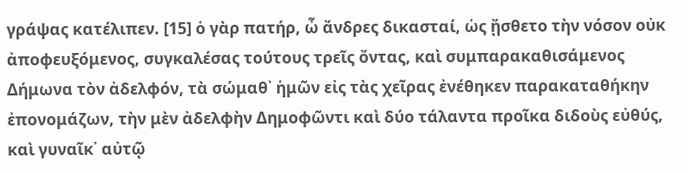γράψας κατέλιπεν. [15] ὁ γὰρ πατήρ, ὦ ἄνδρες δικασταί, ὡς ᾔσθετο τὴν νόσον οὐκ ἀποφευξόμενος, συγκαλέσας τούτους τρεῖς ὄντας, καὶ συμπαρακαθισάμενος Δήμωνα τὸν ἀδελφόν, τὰ σώμαθ᾽ ἡμῶν εἰς τὰς χεῖρας ἐνέθηκεν παρακαταθήκην ἐπονομάζων, τὴν μὲν ἀδελφὴν Δημοφῶντι καὶ δύο τάλαντα προῖκα διδοὺς εὐθύς, καὶ γυναῖκ᾽ αὐτῷ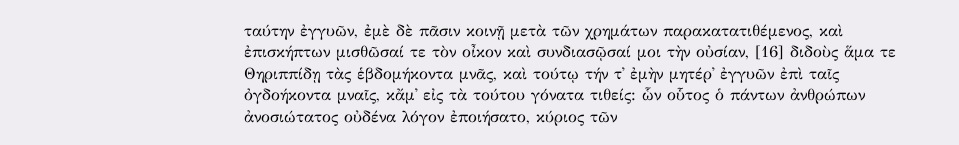ταύτην ἐγγυῶν, ἐμὲ δὲ πᾶσιν κοινῇ μετὰ τῶν χρημάτων παρακατατιθέμενος, καὶ ἐπισκήπτων μισθῶσαί τε τὸν οἶκον καὶ συνδιασῷσαί μοι τὴν οὐσίαν, [16] διδοὺς ἅμα τε Θηριππίδῃ τὰς ἑβδομήκοντα μνᾶς, καὶ τούτῳ τήν τ᾽ ἐμὴν μητέρ᾽ ἐγγυῶν ἐπὶ ταῖς ὀγδοήκοντα μναῖς, κἄμ᾽ εἰς τὰ τούτου γόνατα τιθείς: ὧν οὗτος ὁ πάντων ἀνθρώπων ἀνοσιώτατος οὐδένα λόγον ἐποιήσατο, κύριος τῶν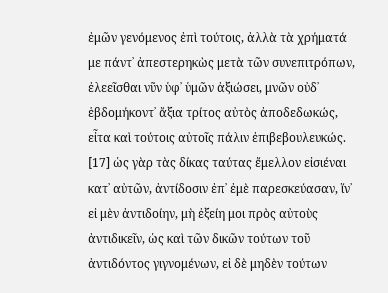ἐμῶν γενόμενος ἐπὶ τούτοις, ἀλλὰ τὰ χρήματά με πάντ᾽ ἀπεστερηκὼς μετὰ τῶν συνεπιτρόπων, ἐλεεῖσθαι νῦν ὑφ᾽ ὑμῶν ἀξιώσει, μνῶν οὐδ᾽ ἑβδομήκοντ᾽ ἄξια τρίτος αὐτὸς ἀποδεδωκώς, εἶτα καὶ τούτοις αὐτοῖς πάλιν ἐπιβεβουλευκώς. [17] ὡς γὰρ τὰς δίκας ταύτας ἔμελλον εἰσιέναι κατ᾽ αὐτῶν, ἀντίδοσιν ἐπ᾽ ἐμὲ παρεσκεύασαν, ἵν᾽ εἰ μὲν ἀντιδοίην, μὴ ἐξείη μοι πρὸς αὐτοὺς ἀντιδικεῖν, ὡς καὶ τῶν δικῶν τούτων τοῦ ἀντιδόντος γιγνομένων, εἰ δὲ μηδὲν τούτων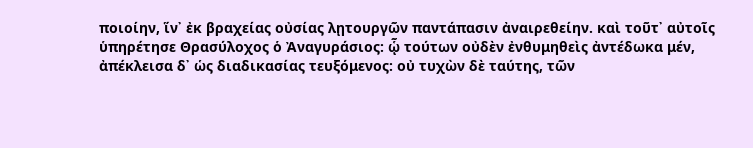ποιοίην, ἵν᾽ ἐκ βραχείας οὐσίας λῃτουργῶν παντάπασιν ἀναιρεθείην. καὶ τοῦτ᾽ αὐτοῖς ὑπηρέτησε Θρασύλοχος ὁ Ἀναγυράσιος: ᾧ τούτων οὐδὲν ἐνθυμηθεὶς ἀντέδωκα μέν, ἀπέκλεισα δ᾽ ὡς διαδικασίας τευξόμενος: οὐ τυχὼν δὲ ταύτης, τῶν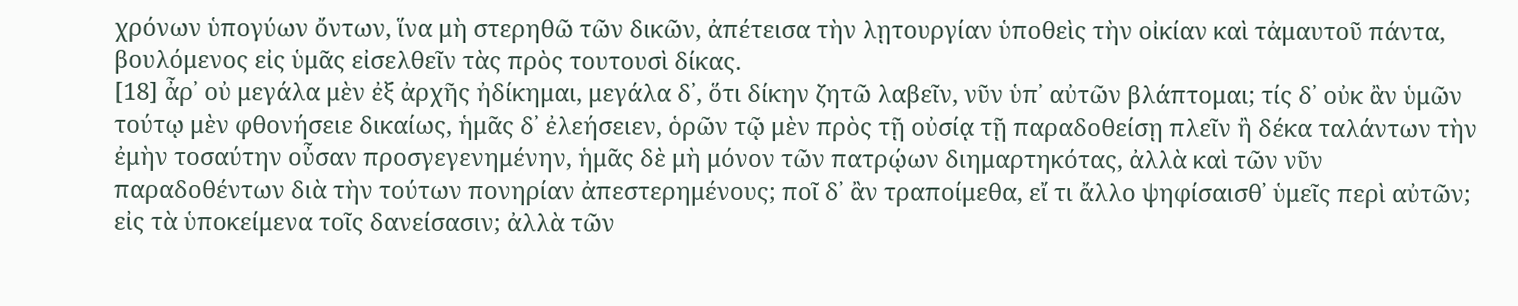χρόνων ὑπογύων ὄντων, ἵνα μὴ στερηθῶ τῶν δικῶν, ἀπέτεισα τὴν λῃτουργίαν ὑποθεὶς τὴν οἰκίαν καὶ τἀμαυτοῦ πάντα, βουλόμενος εἰς ὑμᾶς εἰσελθεῖν τὰς πρὸς τουτουσὶ δίκας.
[18] ἆρ᾽ οὐ μεγάλα μὲν ἐξ ἀρχῆς ἠδίκημαι, μεγάλα δ᾽, ὅτι δίκην ζητῶ λαβεῖν, νῦν ὑπ᾽ αὐτῶν βλάπτομαι; τίς δ᾽ οὐκ ἂν ὑμῶν τούτῳ μὲν φθονήσειε δικαίως, ἡμᾶς δ᾽ ἐλεήσειεν, ὁρῶν τῷ μὲν πρὸς τῇ οὐσίᾳ τῇ παραδοθείσῃ πλεῖν ἢ δέκα ταλάντων τὴν ἐμὴν τοσαύτην οὖσαν προσγεγενημένην, ἡμᾶς δὲ μὴ μόνον τῶν πατρῴων διημαρτηκότας, ἀλλὰ καὶ τῶν νῦν παραδοθέντων διὰ τὴν τούτων πονηρίαν ἀπεστερημένους; ποῖ δ᾽ ἂν τραποίμεθα, εἴ τι ἄλλο ψηφίσαισθ᾽ ὑμεῖς περὶ αὐτῶν; εἰς τὰ ὑποκείμενα τοῖς δανείσασιν; ἀλλὰ τῶν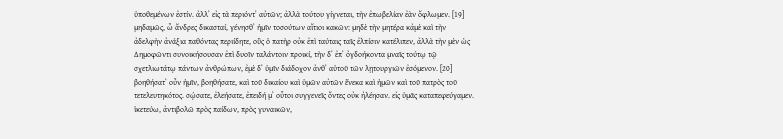ὑποθεμένων ἐστίν. ἀλλ᾽ εἰς τὰ περιόντ᾽ αὐτῶν; ἀλλὰ τούτου γίγνεται, τὴν ἐπωβελίαν ἐὰν ὄφλωμεν. [19] μηδαμῶς, ὦ ἄνδρες δικασταί, γένησθ᾽ ἡμῖν τοσούτων αἴτιοι κακῶν: μηδὲ τὴν μητέρα κἀμὲ καὶ τὴν ἀδελφὴν ἀνάξια παθόντας περιίδητε, οὓς ὁ πατὴρ οὐκ ἐπὶ ταύταις ταῖς ἐλπίσιν κατέλιπεν, ἀλλὰ τὴν μὲν ὡς Δημοφῶντι συνοικήσουσαν ἐπὶ δυοῖν ταλάντοιν προικί, τὴν δ᾽ ἐπ᾽ ὀγδοήκοντα μναῖς τούτῳ τῷ σχετλιωτάτῳ πάντων ἀνθρώπων, ἐμὲ δ᾽ ὑμῖν διάδοχον ἀνθ᾽ αὑτοῦ τῶν λῃτουργιῶν ἐσόμενον. [20] βοηθήσατ᾽ οὖν ἡμῖν, βοηθήσατε, καὶ τοῦ δικαίου καὶ ὑμῶν αὐτῶν ἕνεκα καὶ ἡμῶν καὶ τοῦ πατρὸς τοῦ τετελευτηκότος. σῴσατε, ἐλεήσατε, ἐπειδή μ᾽ οὗτοι συγγενεῖς ὄντες οὐκ ἠλέησαν. εἰς ὑμᾶς καταπεφεύγαμεν. ἱκετεύω, ἀντιβολῶ πρὸς παίδων, πρὸς γυναικῶν,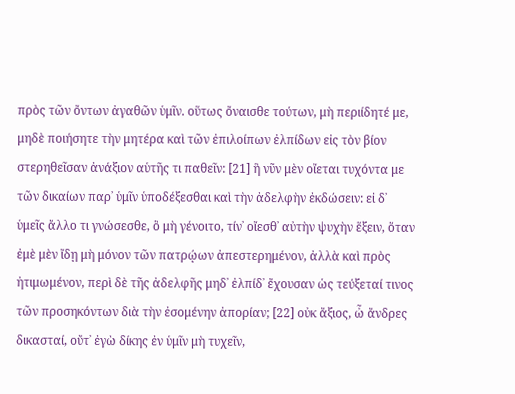πρὸς τῶν ὄντων ἀγαθῶν ὑμῖν. οὕτως ὄναισθε τούτων, μὴ περιίδητέ με, μηδὲ ποιήσητε τὴν μητέρα καὶ τῶν ἐπιλοίπων ἐλπίδων εἰς τὸν βίον στερηθεῖσαν ἀνάξιον αὑτῆς τι παθεῖν: [21] ἣ νῦν μὲν οἴεται τυχόντα με τῶν δικαίων παρ᾽ ὑμῖν ὑποδέξεσθαι καὶ τὴν ἀδελφὴν ἐκδώσειν: εἰ δ᾽ ὑμεῖς ἄλλο τι γνώσεσθε, ὃ μὴ γένοιτο, τίν᾽ οἴεσθ᾽ αὐτὴν ψυχὴν ἕξειν, ὅταν ἐμὲ μὲν ἴδῃ μὴ μόνον τῶν πατρῴων ἀπεστερημένον, ἀλλὰ καὶ πρὸς ἠτιμωμένον, περὶ δὲ τῆς ἀδελφῆς μηδ᾽ ἐλπίδ᾽ ἔχουσαν ὡς τεύξεταί τινος τῶν προσηκόντων διὰ τὴν ἐσομένην ἀπορίαν; [22] οὐκ ἄξιος, ὦ ἄνδρες δικασταί, οὔτ᾽ ἐγὼ δίκης ἐν ὑμῖν μὴ τυχεῖν,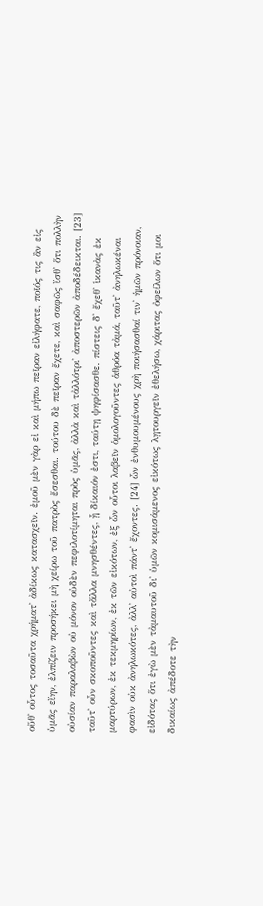οὔθ᾽ οὗτος τοσαῦτα χρήματ᾽ ἀδίκως κατασχεῖν. ἐμοῦ μὲν γὰρ εἰ καὶ μήπω πεῖραν εἰλήφατε, ποῖός τις ἂν εἰς ὑμᾶς εἴην, ἐλπίζειν προσήκει μὴ χείρω τοῦ πατρὸς ἔσεσθαι. τούτου δὲ πεῖραν ἔχετε, καὶ σαφῶς ἴσθ᾽ ὅτι πολλὴν οὐσίαν παραλαβὼν οὐ μόνον οὐδὲν πεφιλοτίμηται πρὸς ὑμᾶς, ἀλλὰ καὶ τἀλλότρι᾽ ἀποστερῶν ἀποδέδεικται. [23] ταῦτ᾽ οὖν σκοποῦντες καὶ τἄλλα μνησθέντες, ᾗ δίκαιόν ἐστι, ταύτῃ ψηφίσασθε. πίστεις δ᾽ ἔχεθ᾽ ἱκανὰς ἐκ μαρτύρων, ἐκ τεκμηρίων, ἐκ τῶν εἰκότων, ἐξ ὧν οὗτοι λαβεῖν ὁμολογοῦντες ἁθρόα τἀμά, ταῦτ᾽ ἀνηλωκέναι φασὶν οὐκ ἀνηλωκότες, ἀλλ᾽ αὐτοὶ πάντ᾽ ἔχοντες. [24] ὧν ἐνθυμουμένους χρὴ ποιήσασθαί τιν᾽ ἡμῶν πρόνοιαν, εἰδότας ὅτι ἐγὼ μὲν τἀμαυτοῦ δι᾽ ὑμῶν κομισάμενος εἰκότως λῃτουργεῖν ἐθελήσω, χάριτας ὀφείλων ὅτι μοι δικαίως ἀπέδοτε τὴν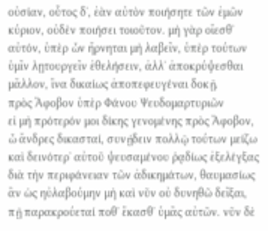οὐσίαν, οὗτος δ᾽, ἐὰν αὐτὸν ποιήσητε τῶν ἐμῶν κύριον, οὐδὲν ποιήσει τοιοῦτον. μὴ γὰρ οἴεσθ᾽ αὐτόν, ὑπὲρ ὧν ἤρνηται μὴ λαβεῖν, ὑπὲρ τούτων ὑμῖν λῃτουργεῖν ἐθελήσειν, ἀλλ᾽ ἀποκρύψεσθαι μᾶλλον, ἵνα δικαίως ἀποπεφευγέναι δοκῇ.
πρὸς Ἄφοβον ὑπὲρ Φάνου Ψευδομαρτυριῶν
εἰ μὴ πρότερόν μοι δίκης γενομένης πρὸς Ἄφοβον, ὦ ἄνδρες δικασταί, συνῄδειν πολλῷ τούτων μείζω καὶ δεινότερ᾽ αὐτοῦ ψευσαμένου ῥᾳδίως ἐξελέγξας διὰ τὴν περιφάνειαν τῶν ἀδικημάτων, θαυμασίως ἂν ὡς ηὐλαβούμην μὴ καὶ νῦν οὐ δυνηθῶ δεῖξαι, πῇ παρακρούεταί ποθ᾽ ἕκασθ᾽ ὑμᾶς αὐτῶν. νῦν δὲ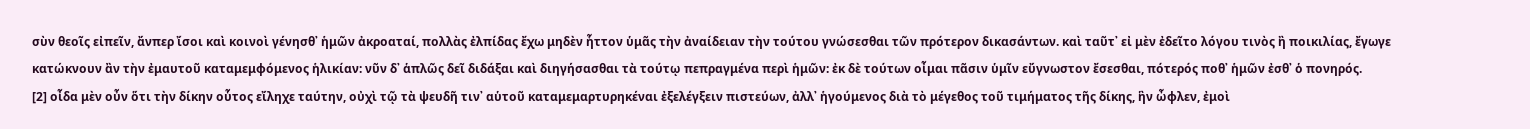σὺν θεοῖς εἰπεῖν, ἄνπερ ἴσοι καὶ κοινοὶ γένησθ᾽ ἡμῶν ἀκροαταί, πολλὰς ἐλπίδας ἔχω μηδὲν ἧττον ὑμᾶς τὴν ἀναίδειαν τὴν τούτου γνώσεσθαι τῶν πρότερον δικασάντων. καὶ ταῦτ᾽ εἰ μὲν ἐδεῖτο λόγου τινὸς ἢ ποικιλίας, ἔγωγε κατώκνουν ἂν τὴν ἐμαυτοῦ καταμεμφόμενος ἡλικίαν: νῦν δ᾽ ἁπλῶς δεῖ διδάξαι καὶ διηγήσασθαι τὰ τούτῳ πεπραγμένα περὶ ἡμῶν: ἐκ δὲ τούτων οἶμαι πᾶσιν ὑμῖν εὔγνωστον ἔσεσθαι, πότερός ποθ᾽ ἡμῶν ἐσθ᾽ ὁ πονηρός.
[2] οἶδα μὲν οὖν ὅτι τὴν δίκην οὗτος εἴληχε ταύτην, οὐχὶ τῷ τὰ ψευδῆ τιν᾽ αὑτοῦ καταμεμαρτυρηκέναι ἐξελέγξειν πιστεύων, ἀλλ᾽ ἡγούμενος διὰ τὸ μέγεθος τοῦ τιμήματος τῆς δίκης, ἣν ὦφλεν, ἐμοὶ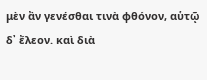μὲν ἂν γενέσθαι τινὰ φθόνον, αὑτῷ δ᾽ ἔλεον. καὶ διὰ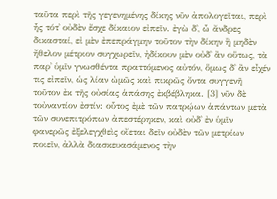ταῦτα περὶ τῆς γεγενημένης δίκης νῦν ἀπολογεῖται, περὶ ἧς τότ᾽ οὐδὲν ἔσχε δίκαιον εἰπεῖν. ἐγὼ δ᾽, ὦ ἄνδρες δικασταί, εἰ μὲν ἐπεπράγμην τοῦτον τὴν δίκην ἢ μηδὲν ἤθελον μέτριον συγχωρεῖν, ἠδίκουν μὲν οὐδ᾽ ἂν οὕτως, τὰ παρ᾽ ὑμῖν γνωσθέντα πραττόμενος αὐτόν, ὅμως δ᾽ ἂν εἶχέν τις εἰπεῖν, ὡς λίαν ὠμῶς καὶ πικρῶς ὄντα συγγενῆ τοῦτον ἐκ τῆς οὐσίας ἁπάσης ἐκβέβληκα. [3] νῦν δὲ τοὐναντίον ἐστίν: οὗτος ἐμὲ τῶν πατρῴων ἁπάντων μετὰ τῶν συνεπιτρόπων ἀπεστέρηκεν, καὶ οὐδ᾽ ἐν ὑμῖν φανερῶς ἐξελεγχθεὶς οἴεται δεῖν οὐδὲν τῶν μετρίων ποιεῖν, ἀλλὰ διασκευασάμενος τὴν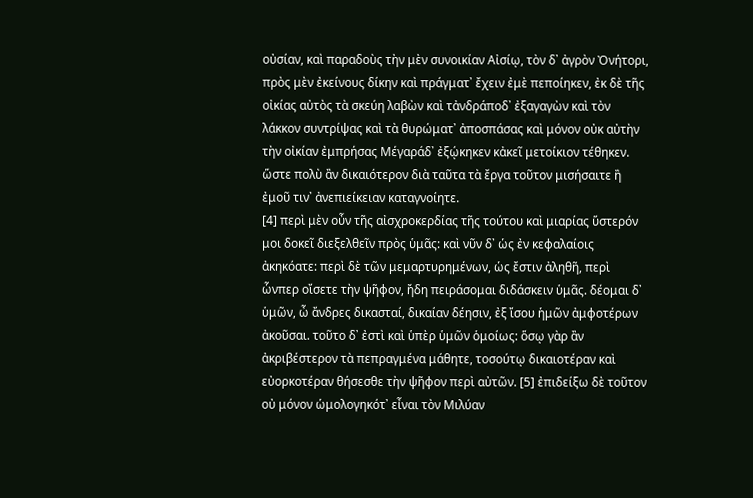οὐσίαν, καὶ παραδοὺς τὴν μὲν συνοικίαν Αἰσίῳ, τὸν δ᾽ ἀγρὸν Ὀνήτορι, πρὸς μὲν ἐκείνους δίκην καὶ πράγματ᾽ ἔχειν ἐμὲ πεποίηκεν, ἐκ δὲ τῆς οἰκίας αὐτὸς τὰ σκεύη λαβὼν καὶ τἀνδράποδ᾽ ἐξαγαγὼν καὶ τὸν λάκκον συντρίψας καὶ τὰ θυρώματ᾽ ἀποσπάσας καὶ μόνον οὐκ αὐτὴν τὴν οἰκίαν ἐμπρήσας Μέγαράδ᾽ ἐξῴκηκεν κἀκεῖ μετοίκιον τέθηκεν. ὥστε πολὺ ἂν δικαιότερον διὰ ταῦτα τὰ ἔργα τοῦτον μισήσαιτε ἢ ἐμοῦ τιν᾽ ἀνεπιείκειαν καταγνοίητε.
[4] περὶ μὲν οὖν τῆς αἰσχροκερδίας τῆς τούτου καὶ μιαρίας ὕστερόν μοι δοκεῖ διεξελθεῖν πρὸς ὑμᾶς: καὶ νῦν δ᾽ ὡς ἐν κεφαλαίοις ἀκηκόατε: περὶ δὲ τῶν μεμαρτυρημένων, ὡς ἔστιν ἀληθῆ, περὶ ὧνπερ οἴσετε τὴν ψῆφον, ἤδη πειράσομαι διδάσκειν ὑμᾶς. δέομαι δ᾽ ὑμῶν, ὦ ἄνδρες δικασταί, δικαίαν δέησιν, ἐξ ἴσου ἡμῶν ἀμφοτέρων ἀκοῦσαι. τοῦτο δ᾽ ἐστὶ καὶ ὑπὲρ ὑμῶν ὁμοίως: ὅσῳ γὰρ ἂν ἀκριβέστερον τὰ πεπραγμένα μάθητε, τοσούτῳ δικαιοτέραν καὶ εὐορκοτέραν θήσεσθε τὴν ψῆφον περὶ αὐτῶν. [5] ἐπιδείξω δὲ τοῦτον οὐ μόνον ὡμολογηκότ᾽ εἶναι τὸν Μιλύαν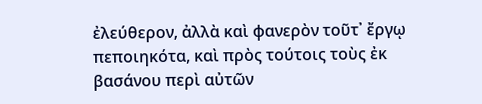ἐλεύθερον, ἀλλὰ καὶ φανερὸν τοῦτ᾽ ἔργῳ πεποιηκότα, καὶ πρὸς τούτοις τοὺς ἐκ βασάνου περὶ αὐτῶν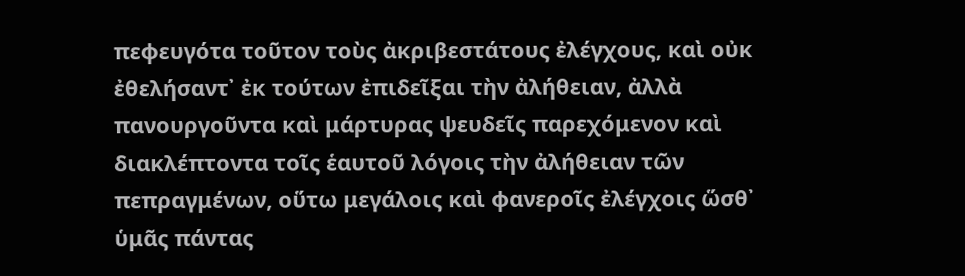πεφευγότα τοῦτον τοὺς ἀκριβεστάτους ἐλέγχους, καὶ οὐκ ἐθελήσαντ᾽ ἐκ τούτων ἐπιδεῖξαι τὴν ἀλήθειαν, ἀλλὰ πανουργοῦντα καὶ μάρτυρας ψευδεῖς παρεχόμενον καὶ διακλέπτοντα τοῖς ἑαυτοῦ λόγοις τὴν ἀλήθειαν τῶν πεπραγμένων, οὕτω μεγάλοις καὶ φανεροῖς ἐλέγχοις ὥσθ᾽ ὑμᾶς πάντας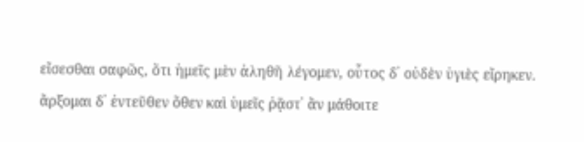εἴσεσθαι σαφῶς, ὅτι ἡμεῖς μὲν ἀληθῆ λέγομεν, οὗτος δ᾽ οὐδὲν ὑγιὲς εἴρηκεν. ἄρξομαι δ᾽ ἐντεῦθεν ὅθεν καὶ ὑμεῖς ῥᾷστ᾽ ἂν μάθοιτε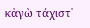κἀγὼ τάχιστ᾽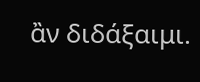ἂν διδάξαιμι.